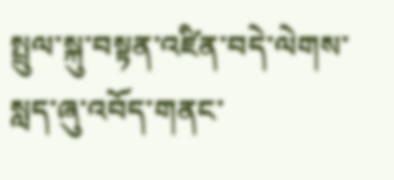སྤྲུལ་སྐུ་བསྟན་འཛིན་བདེ་ལེགས་སླད་ཞུ་འབོད་གནང་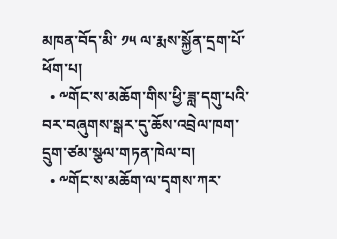མཁན་བོད་མི་ ༡༥ ལ་རྨས་སྐྱོན་དྲག་པོ་ཕོག་པ།
  • ༸གོང་ས་མཆོག་གིས་ཕྱི་ཟླ་དགུ་པའི་བར་བཞུགས་སྒར་དུ་ཆོས་འབྲེལ་ཁག་དྲུག་ཙམ་སྩལ་གཏན་ཁེལ་བ།
  • ༸གོང་ས་མཆོག་ལ་དྭགས་ཀར་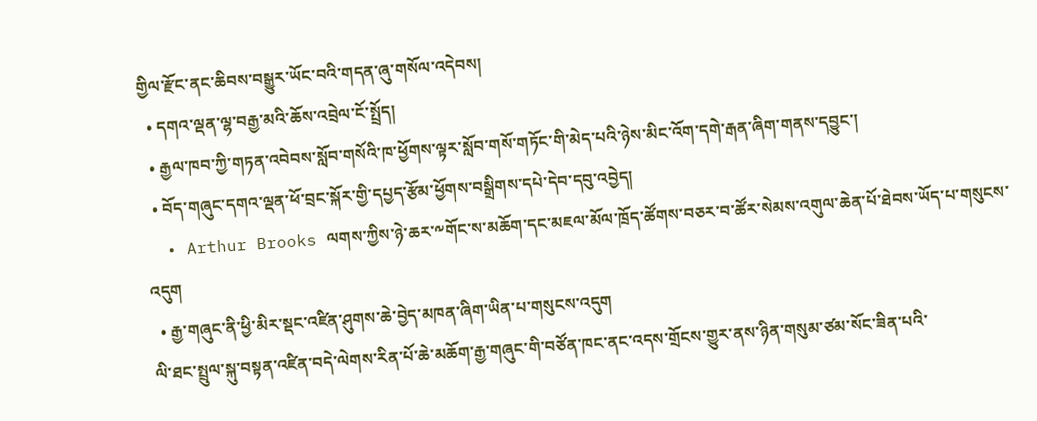གྱིལ་རྫོང་ནང་ཆིབས་བསྒྱུར་ཡོང་བའི་གདན་ཞུ་གསོལ་འདེབས།
  • དགའ་ལྡན་ལྷ་བརྒྱ་མའི་ཆོས་འབྲེལ་ངོ་སྤྲོད།
  • རྒྱལ་ཁབ་ཀྱི་གཏན་འབེབས་སློབ་གསོའི་ཁ་ཕྱོགས་ལྟར་སློབ་གསོ་གཏོང་གི་མེད་པའི་ཉེས་མིང་འོག་དགེ་རྒན་ཞིག་གནས་དབྱུང་།
  • བོད་གཞུང་དགའ་ལྡན་ཕོ་བྲང་སྐོར་གྱི་དཔྱད་རྩོམ་ཕྱོགས་བསྒྲིགས་དཔེ་དེབ་དབུ་འབྱེད།
  • Arthur Brooks ལགས་ཀྱིས་ཉེ་ཆར་༸གོང་ས་མཆོག་དང་མཇལ་མོལ་ཁྲོད་ཚོགས་བཅར་བ་ཚོར་སེམས་འགུལ་ཆེན་པོ་ཐེབས་ཡོད་པ་གསུངས་འདུག
  • རྒྱ་གཞུང་ནི་ཕྱི་མིར་སྡང་འཛིན་ཤུགས་ཆེ་བྱེད་མཁན་ཞིག་ཡིན་པ་གསུངས་འདུག
ལི་ཐང་སྤྲུལ་སྐུ་བསྟན་འཛིན་བདེ་ལེགས་རིན་པོ་ཆེ་མཆོག་རྒྱ་གཞུང་གི་བཙོན་ཁང་ནང་འདས་གྲོངས་གྱུར་ནས་ཉིན་གསུམ་ཙམ་སོང་ཟིན་པའི་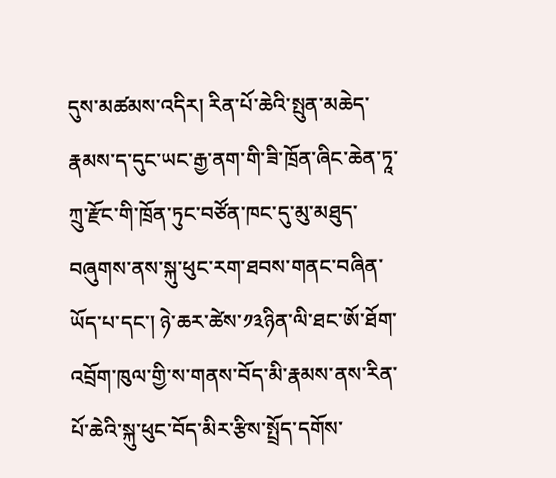དུས་མཚམས་འདིར། རིན་པོ་ཆེའི་སྤུན་མཆེད་རྣམས་ད་དུང་ཡང་རྒྱ་ནག་གི་ཟི་ཁྲོན་ཞིང་ཆེན་ཏཱ་ཀྲུ་རྫོང་གི་ཁྲོན་ཏུང་བཙོན་ཁང་དུ་མུ་མཐུད་བཞུགས་ནས་སྐུ་ཕུང་རག་ཐབས་གནང་བཞིན་ཡོད་པ་དང་། ཉེ་ཆར་ཚེས་༡༣ཉིན་ལི་ཐང་ཨོ་ཐོག་འབྲོག་ཁུལ་གྱི་ས་གནས་བོད་མི་རྣམས་ནས་རིན་པོ་ཆེའི་སྐུ་ཕུང་བོད་མིར་རྩིས་སྤྲོད་དགོས་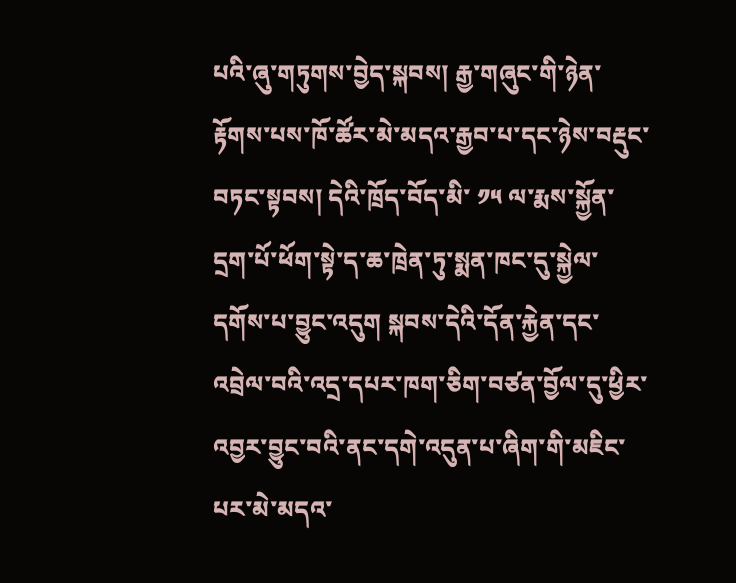པའི་ཞུ་གཏུགས་བྱེད་སྐབས། རྒྱ་གཞུང་གི་ཉེན་རྟོགས་པས་ཁོ་ཚོར་མེ་མདའ་རྒྱབ་པ་དང་ཉེས་བརྡུང་བཏང་སྟབས། དེའི་ཁྲོད་བོད་མི་ ༡༥ ལ་རྨས་སྐྱོན་དྲག་པོ་ཕོག་སྟེ་ད་ཆ་ཁྲེན་ཏུ་སྨན་ཁང་དུ་སྐྱེལ་དགོས་པ་བྱུང་འདུག སྐབས་དེའི་དོན་རྐྱེན་དང་འབྲེལ་བའི་འདྲ་དཔར་ཁག་ཅིག་བཙན་བྱོལ་དུ་ཕྱིར་འབྱར་བྱུང་བའི་ནང་དགེ་འདུན་པ་ཞིག་གི་མཇིང་པར་མེ་མདའ་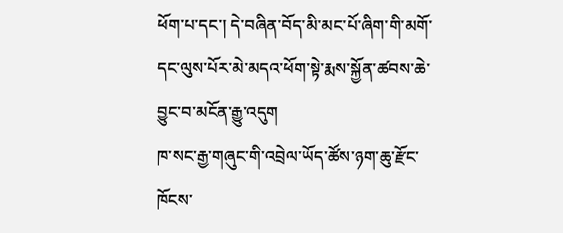ཕོག་པ་དང་། དེ་བཞིན་བོད་མི་མང་པོ་ཞིག་གི་མགོ་དང་ལུས་པོར་མེ་མདའ་ཕོག་སྟེ་རྨས་སྐྱོན་ཚབས་ཆེ་བྱུང་བ་མངོན་རྒྱུ་འདུག
ཁ་སང་རྒྱ་གཞུང་གི་འབྲེལ་ཡོད་ཚོས་ཉག་ཆུ་རྫོང་ཁོངས་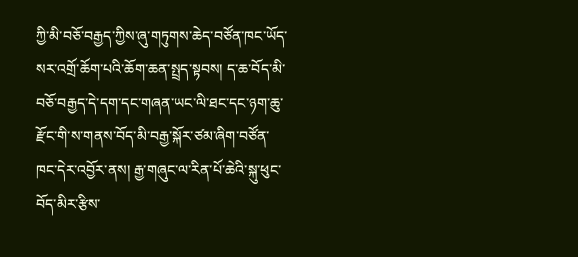ཀྱི་མི་བཅོ་བརྒྱད་ཀྱིས་ཞུ་གཏུགས་ཆེད་བཙོན་ཁང་ཡོད་སར་འགྲོ་ཆོག་པའི་ཆོག་ཆན་སྤྲད་སྟབས། ད་ཆ་བོད་མི་བཅོ་བརྒྱད་དེ་དག་དང་གཞན་ཡང་ལི་ཐང་དང་ཉག་ཆུ་རྫོང་གི་ས་གནས་བོད་མི་བརྒྱ་སྐོར་ཙམ་ཞིག་བཙོན་ཁང་དེར་འབྱོར་ནས། རྒྱ་གཞུང་ལ་རིན་པོ་ཆེའི་སྐུ་ཕུང་བོད་མིར་རྩིས་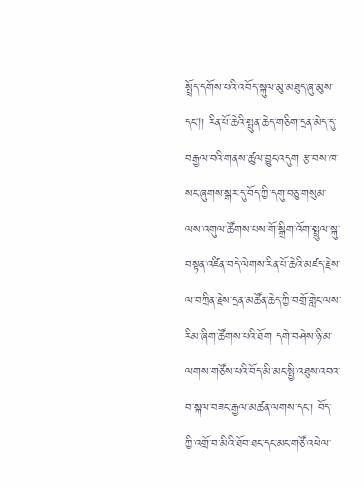སྤྲོད་དགོས་པའི་འབོད་སྐུལ་མུ་མཐུད་ཞུ་མུས་དང།། རིན་པོ་ཆེའི་སྤུན་ཆེད་གཅིག་དྲན་མེད་དུ་བརྒྱལ་བའི་གནས་ཚུལ་བྱུང་འདུག རྩ་བས་ཁ་སང་ཞུགས་སྒར་དུ་བོད་ཀྱི་དགུ་བཅུ་གསུམ་ལས་འགུལ་ཚོགས་པས་གོ་སྒྲིག་འོག་སྤྲུལ་སྐུ་བསྟན་འཛིན་བདེ་ལེགས་རིན་པོ་ཆེའི་མཛད་རྗེས་ལ་བཀྲིན་རྗེས་དྲན་མཚོན་ཆེད་ཀྱི་བགྲོ་གླེང་ལས་རིམ་ཞིག་ཚོགས་པའི་ཐོག དགེ་བཤེས་ཉི་མ་ལགས་གཙོས་པའི་བོད་མི་མང་སྤྱི་འཐུས་འབའ་བ་སྐལ་བཟང་རྒྱལ་མཚན་ལགས་དང་། བོད་ཀྱི་འགྲོ་བ་མིའི་ཐོབ་ཐང་དང་མང་གཙོ་འཕེལ་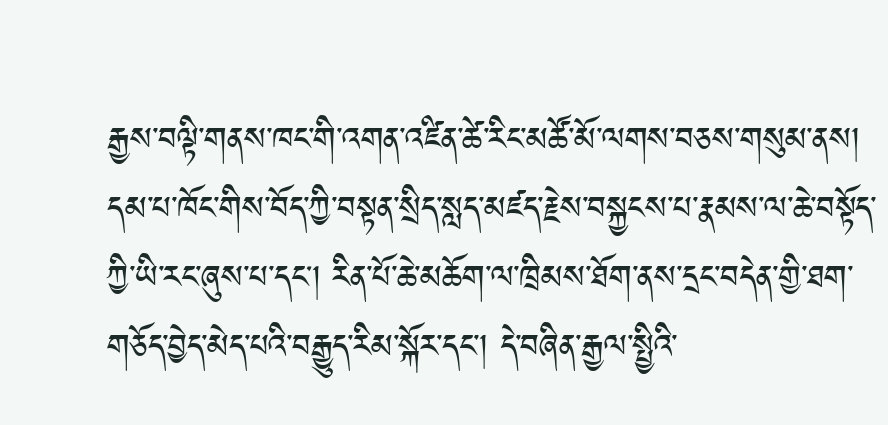རྒྱས་བལྟི་གནས་ཁང་གི་འགན་འཛིན་ཚེ་རིང་མཚོ་མོ་ལགས་བཅས་གསུམ་ནས། དམ་པ་ཁོང་གིས་བོད་ཀྱི་བསྟན་སྲིད་སླད་མཛད་རྗེས་བསྐྱངས་པ་རྣམས་ལ་ཆེ་བསྟོད་ཀྱི་ཡི་རང་ཞུས་པ་དང། རིན་པོ་ཆེ་མཆོག་ལ་ཁྲིམས་ཐོག་ནས་དྲང་བདེན་གྱི་ཐག་གཅོད་བྱེད་མེད་པའི་བརྒྱུད་རིམ་སྐོར་དང་། དེ་བཞིན་རྒྱལ་སྤྱིའི་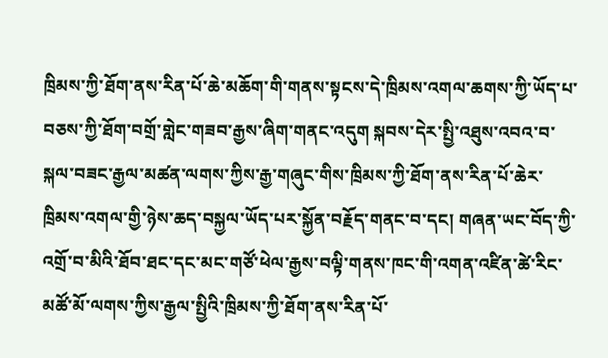ཁྲིམས་ཀྱི་ཐོག་ནས་རིན་པོ་ཆེ་མཆོག་གི་གནས་སྟངས་དེ་ཁྲིམས་འགལ་ཆགས་ཀྱི་ཡོད་པ་བཅས་ཀྱི་ཐོག་བགྲོ་གླེང་གཟབ་རྒྱས་ཞིག་གནང་འདུག སྐབས་དེར་སྤྱི་འཐུས་འབའ་བ་སྐལ་བཟང་རྒྱལ་མཚན་ལགས་ཀྱིས་རྒྱ་གཞུང་གིས་ཁྲིམས་ཀྱི་ཐོག་ནས་རིན་པོ་ཆེར་ཁྲིམས་འགལ་གྱི་ཉེས་ཆད་བསྐྱལ་ཡོད་པར་སྐྱོན་བརྗོད་གནང་བ་དང། གཞན་ཡང་བོད་ཀྱི་འགྲོ་བ་མིའི་ཐོབ་ཐང་དང་མང་གཙོ་ཕེལ་རྒྱས་བལྟི་གནས་ཁང་གི་འགན་འཛིན་ཚེ་རིང་མཚོ་མོ་ལགས་ཀྱིས་རྒྱལ་སྤྱིའི་ཁྲིམས་ཀྱི་ཐོག་ནས་རིན་པོ་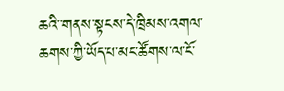ཆའི་་གནས་སྟངས་དེ་ཁྲིམས་འགལ་ཆགས་ཀྱི་ཡོད་པ་མང་ཚོགས་ལ་ངོ་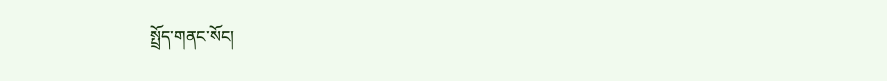སྤྲོད་གནང་སོང།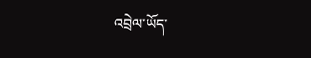འབྲེལ་ཡོད་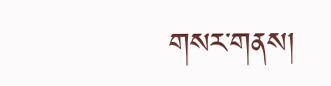གསར་གནས།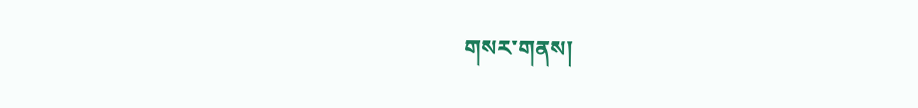གསར་གནས།